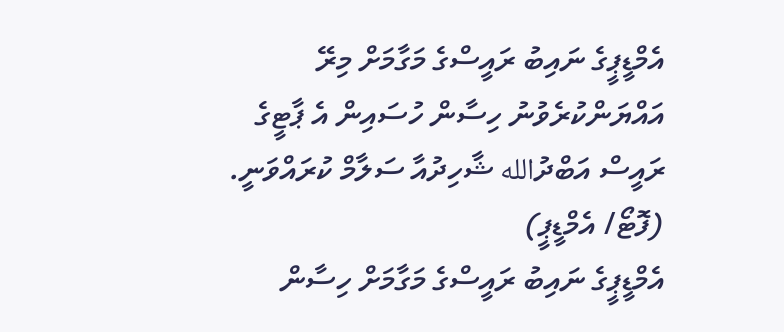އެމްޑީޕީގެ ނައިބު ރައީސްގެ މަގާމަށް މިރޭ އައްޔަންކުރެވުނު ހިސާން ހުސައިން އެ ޕާޓީގެ ރައީސް އަބްދުالله ޝާހިދުއާ ސަލާމް ކުރައްވަނީ. (ފޮޓޯ/ އެމްޑީޕީ)
އެމްޑީޕީގެ ނައިބު ރައީސްގެ މަގާމަށް ހިސާން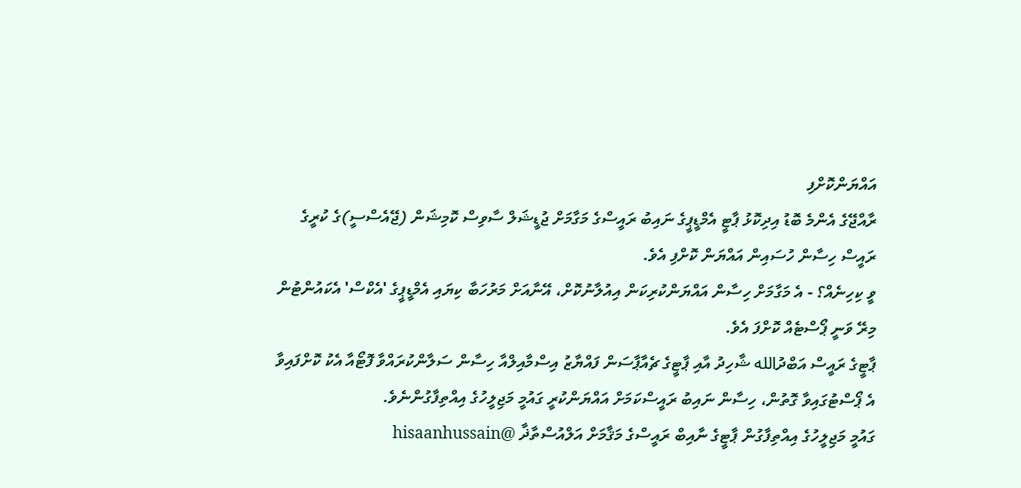އައްޔަންކޮށްފި
ރާއްޖޭގެ އެންމެ ބޮޑު އިދިކޮޅު ޕާޓީ އެމްޑީޕީގެ ނައިބު ރައީސްގެ މަގާމަށް ޖުޑީޝަލް ސާވިސް ކޮމިޝަން (ޖޭއެސްސީ)ގެ ކުރީގެ ރައީސް ހިސާން ހުސައިން އައްޔަން ކޮށްފި އެވެ.
ވީ ކިހިނެއް؟ - އެ މަގާމަށް ހިސާން އައްޔަންކުރިކަން އިއުލާނުކޮށް، އޭނާއަށް މަރުހަބާ ކިޔައި އެމްޑީޕީގެ 'އެކްސް' އެކައުންޓުން މިރޭ ވަނީ ޕޯސްޓެއް ކޮށްފަ އެވެ.
ޕާޓީގެ ރައީސް އަބްދުالله ޝާހިދު އާއި ޕާޓީގެ ޗެއާޕާސަން ފައްޔާޒު އިސްމާއިލްއާ ހިސާން ސަލާންކުރައްވާ ފޮޓޯއާ އެކު ކޮށްފައިވާ އެ ޕޯސްޓުގައިވާ ގޮތުން، ހިސާން ނައިބު ރައީސްކަމަށް އައްޔަންކުރީ ގައުމީ މަޖިލީހުގެ އިއްތިފާގުންނެވެ.
ގައުމީ މަޖިލީހުގެ އިއްތިފާގުން ޕާޓީގެ ނާއިބް ރައީސްގެ މަޤާމަށް އަލްއުސްތާޛާ @hisaanhussain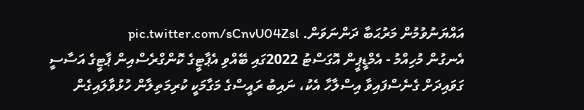އައްޔަނުވުމުން މަރުޙަބާ ދަންނަވަން. pic.twitter.com/sCnvU04Zsl
އެނގުން މުހިއްމު - އެމްޑީޕީން އޮގަސްޓު 2022ގައި ބޭއްވި އެޕާޓީގެ ކޮންގްރެސްއިން ޕާޓީގެ އަސާސީ ގަވައިދަށް ގެނެސްފައިވާ އިސްލާހާ އެކު، ނައިބު ރައީސްގެ މަގާމަކީ ކުރިމަތިލާން ހުޅުވާލައިގެން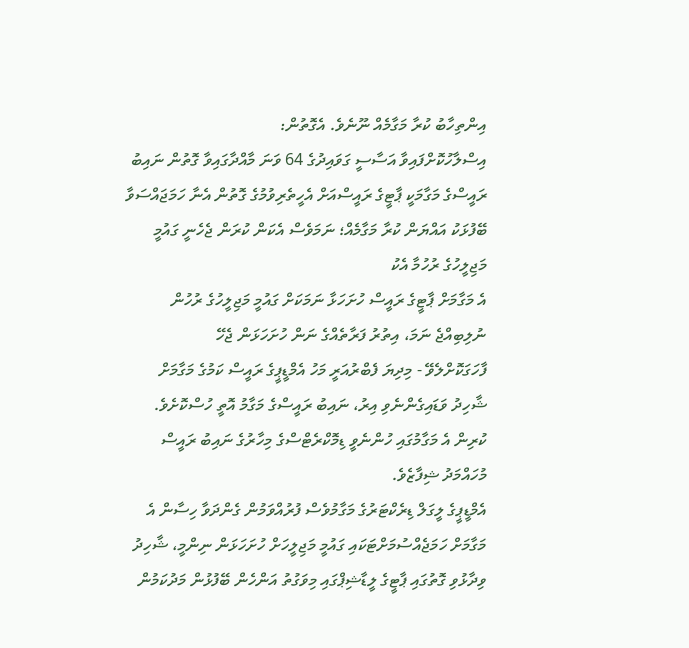އިންތިހާބު ކުރާ މަގާމެއް ނޫނެވެ. އެގޮތުން:
އިސްލާހުކޮށްފައިވާ އަސާސީ ގަވައިދުގެ 64 ވަނަ މާއްދާގައިވާ ގޮތުން ނައިބު ރައީސްގެ މަގާމަކީ ޕާޓީގެ ރައީސްއަށް އެހީތެރިވުމުގެ ގޮތުން އެނާ ހަމަޖައްސަވާ ބޭފުޅަކު އައްޔަން ކުރާ މަގާމެއް؛ ނަމަވެސް އެކަން ކުރަން ޖެހެނީ ގައުމީ މަޖިލީހުގެ ރުހުމާ އެކު
އެ މަގާމަށް ޕާޓީގެ ރައީސް ހުށަހަޅާ ނަމަކަށް ގައުމީ މަޖިލީހުގެ ރުހުން ނުލިބިއްޖެ ނަމަ، އިތުރު ފަރާތެއްގެ ނަން ހުށަހަޅަން ޖެހޭ
ފާހަގަކޮށްލެވޭ - މިދިޔަ ފެބްރުއަރީ މަހު އެމްޑީޕީގެ ރައީސް ކަމުގެ މަގާމަށް ޝާހިދު ވަޑައިގެންނެވި އިރު، ނައިބު ރައީސްގެ މަގާމު އޮތީ ހުސްކޮށެވެ. ކުރިން އެ މަގާމުގައި ހުންނެވީ ޑިމޮކްރެޓްސްގެ މިހާރުގެ ނައިބު ރައީސް މުހައްމަދު ޝިފާޒެވެ.
އެމްޑީޕީގެ ލީގަލް ޑިރެކްޓަރުގެ މަގާމުވެސް ފުރުއްވަމުން ގެންދަވާ ހިސާން އެ މަގާމަށް ހަމަޖެއްސުމަށްޓަކައި ގައުމީ މަޖިލީހަށް ހުށަހަޅަން ނިންމީ، ޝާހިދު ވިދާޅުވި ގޮތުގައި ޕާޓީގެ ލީޑާޝިޕްގައި މިވަގުތު އަންހެން ބޭފުޅުން މަދުކަމުން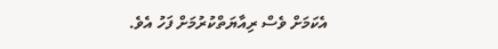އެކަމަށް ވެސް ރިއާޔަތްކުރުމަށް ފަހު އެވެ.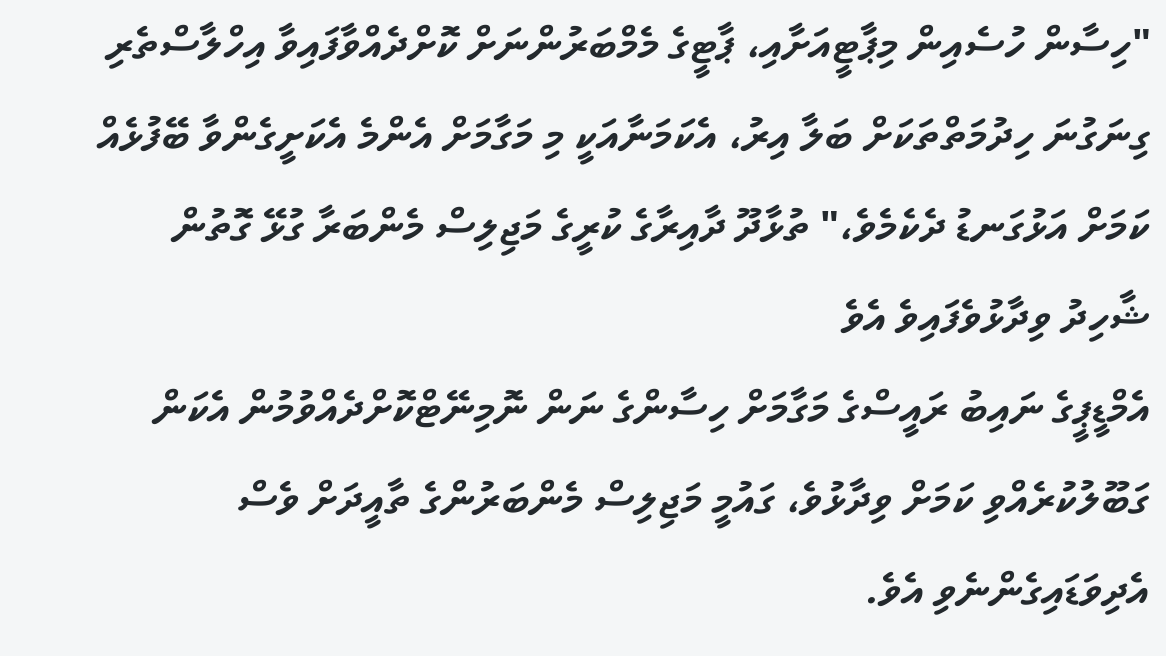"ހިސާން ހުސެއިން މިޕާޓީއަށާއި، ޕާޓީގެ މެމްބަރުންނަށް ކޮށްދެއްވާފައިވާ އިހްލާސްތެރި ގިނަގުނަ ހިދުމަތްތަކަށް ބަލާ އިރު، އެކަމަނާއަކީ މި މަގާމަށް އެންމެ އެކަށީގެންވާ ބޭފުޅެއް ކަމަށް އަޅުގަނޑު ދެކެމެވެ،" ތުޅާދޫ ދާއިރާގެ ކުރީގެ މަޖިލިސް މެންބަރާ ގުޅޭ ގޮތުން ޝާހިދު ވިދާޅުވެފައިވެ އެވެ
އެމްޑީޕީގެ ނައިބު ރައީސްގެ މަގާމަށް ހިސާންގެ ނަން ނޮމިނޭޓްކޮށްދެއްވުމުން އެކަން ގަބޫލުކުރެއްވި ކަމަށް ވިދާޅުވެ، ގައުމީ މަޖިލިސް މެންބަރުންގެ ތާއީދަށް ވެސް އެދިވަޑައިގެންނެވި އެވެ.